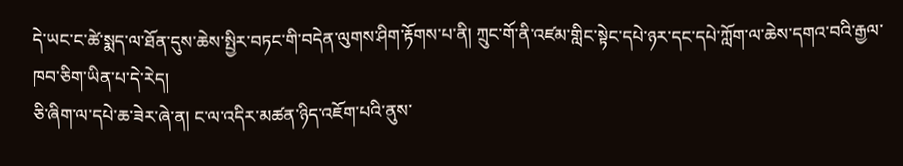དེ་ཡང་ང་ཚེ་སྨད་ལ་ཐོན་དུས་ཆེས་སྤྱིར་བཏང་གི་བདེན་ལུགས་ཤིག་རྟོགས་པ་ནི། ཀྲུང་གོ་ནི་འཛམ་གླིང་སྟེང་དཔེ་ཉར་དང་དཔེ་ཀློག་ལ་ཆེས་དགའ་བའི་རྒྱལ་ཁབ་ཅིག་ཡིན་པ་དེ་རེད།
ཅི་ཞིག་ལ་དཔེ་ཆ་ཟེར་ཞེ་ན། ང་ལ་འདིར་མཚན་ཉིད་འཇོག་པའི་ནུས་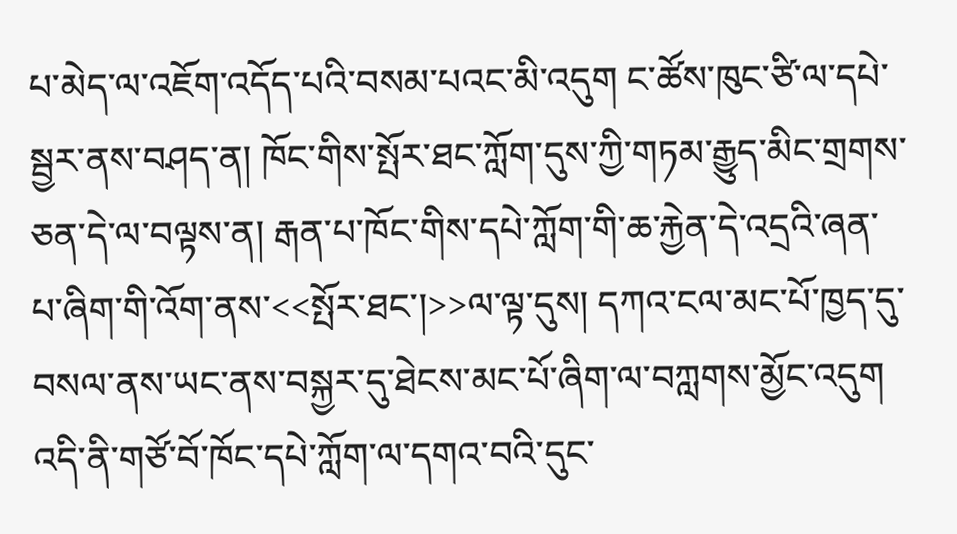པ་མེད་ལ་འཇོག་འདོད་པའི་བསམ་པའང་མི་འདུག ང་ཚོས་ཁུང་ཙི་ལ་དཔེ་སྦྱར་ནས་བཤད་ན། ཁོང་གིས་སྤོར་ཐང་ཀློག་དུས་ཀྱི་གཏམ་རྒྱུད་མིང་གྲགས་ཅན་དེ་ལ་བལྟས་ན། རྒན་པ་ཁོང་གིས་དཔེ་ཀློག་གི་ཆ་རྐྱེན་དེ་འདྲའི་ཞན་པ་ཞིག་གི་འོག་ནས་<<སྤོར་ཐང་།>>ལ་ལྟ་དུས། དཀའ་ངལ་མང་པོ་ཁྱད་དུ་བསལ་ནས་ཡང་ནས་བསྐྱར་དུ་ཐེངས་མང་པོ་ཞིག་ལ་བཀླགས་མྱོང་འདུག འདི་ནི་གཙོ་བོ་ཁོང་དཔེ་ཀློག་ལ་དགའ་བའི་དུང་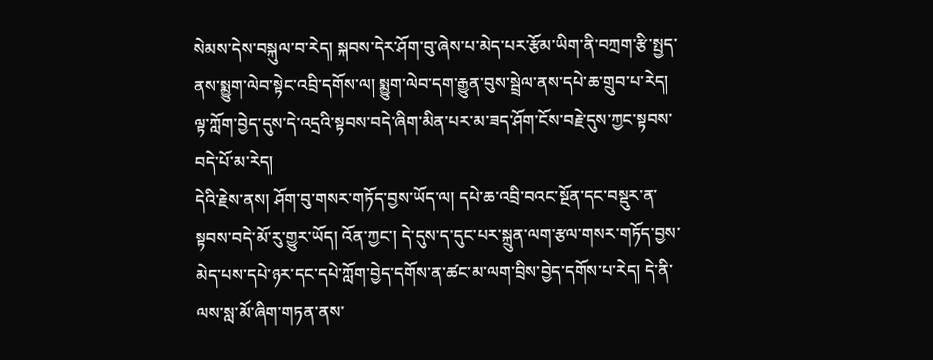སེམས་དེས་བསྐུལ་བ་རེད། སྐབས་དེར་ཤོག་བུ་ཞེས་པ་མེད་པར་རྩོམ་ཡིག་ནི་བཀྲག་རྩི་སྤྱད་ནས་སྨྱུག་ལེབ་སྟེང་འབྲི་དགོས་ལ། སྨྱུག་ལེབ་དག་རྒྱུན་བུས་སྦྲེལ་ནས་དཔེ་ཆ་གྲུབ་པ་རེད། ལྟ་ཀློག་བྱེད་དུས་དེ་འདྲའི་སྟབས་བདེ་ཞིག་མིན་པར་མ་ཟད་ཤོག་ངོས་བརྗེ་དུས་ཀྱང་སྟབས་བདེ་པོ་མ་རེད།
དེའི་རྗེས་ནས། ཤོག་བུ་གསར་གཏོད་བྱས་ཡོད་ལ། དཔེ་ཆ་འབྲི་བའང་སྔོན་དང་བསྡུར་ན་སྟབས་བདེ་མོ་རུ་གྱུར་ཡོད། འོན་ཀྱང་། དེ་དུས་ད་དུང་པར་སྐྲུན་ལག་རྩལ་གསར་གཏོད་བྱས་མེད་པས་དཔེ་ཉར་དང་དཔེ་ཀློག་བྱེད་དགོས་ན་ཚང་མ་ལག་བྲིས་བྱེད་དགོས་པ་རེད། དེ་ནི་ལས་སླ་མོ་ཞིག་གཏན་ནས་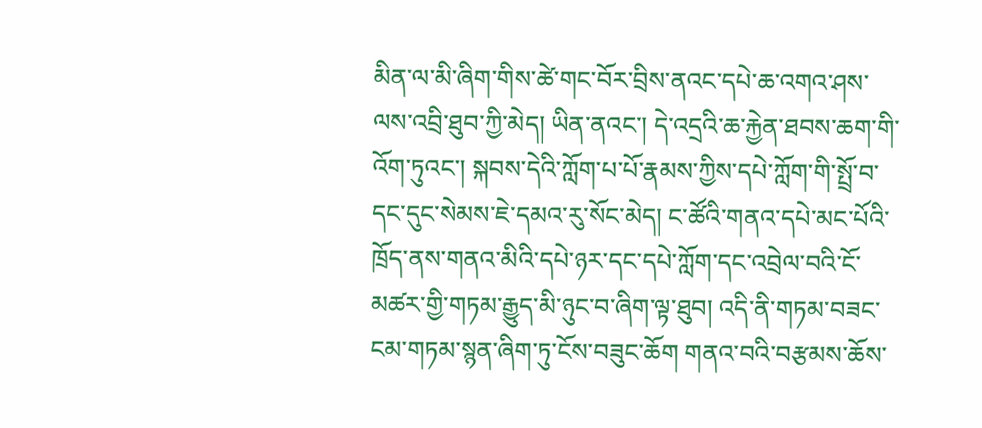མིན་ལ་མི་ཞིག་གིས་ཚེ་གང་བོར་བྲིས་ནའང་དཔེ་ཆ་འགའ་ཤས་ལས་འབྲི་ཐུབ་ཀྱི་མེད། ཡིན་ནའང་། དེ་འདྲའི་ཆ་རྐྱེན་ཐབས་ཆག་གི་འོག་ཏུའང་། སྐབས་དེའི་ཀློག་པ་པོ་རྣམས་ཀྱིས་དཔེ་ཀློག་གི་སྤྲོ་བ་དང་དུང་སེམས་ཇེ་དམའ་རུ་སོང་མེད། ང་ཚོའི་གནའ་དཔེ་མང་པོའི་ཁྲོད་ནས་གནའ་མིའི་དཔེ་ཉར་དང་དཔེ་ཀློག་དང་འབྲེལ་བའི་ངོ་མཚར་གྱི་གཏམ་རྒྱུད་མི་ཉུང་བ་ཞིག་ལྟ་ཐུབ། འདི་ནི་གཏམ་བཟང་ངམ་གཏམ་སྙན་ཞིག་ཏུ་ངོས་བཟུང་ཆོག གནའ་བའི་བརྩམས་ཆོས་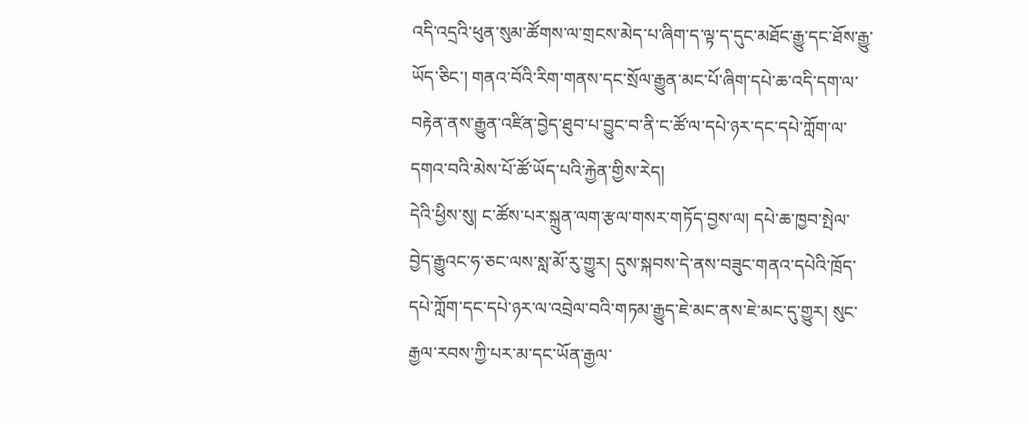འདི་འདྲའི་ཕུན་སུམ་ཚོགས་ལ་གྲངས་མེད་པ་ཞིག་ད་ལྟ་ད་དུང་མཐོང་རྒྱུ་དང་ཐོས་རྒྱུ་ཡོད་ཅིང་། གནའ་བོའི་རིག་གནས་དང་སྲོལ་རྒྱུན་མང་པོ་ཞིག་དཔེ་ཆ་འདི་དག་ལ་བརྟེན་ནས་རྒྱུན་འཛིན་བྱེད་ཐུབ་པ་བྱུང་བ་ནི་ང་ཚོ་ལ་དཔེ་ཉར་དང་དཔེ་ཀློག་ལ་དགའ་བའི་མེས་པོ་ཚོ་ཡོད་པའི་རྐྱེན་གྱིས་རེད།
དེའི་ཕྱིས་སུ། ང་ཚོས་པར་སྐྲུན་ལག་རྩལ་གསར་གཏོད་བྱས་ལ། དཔེ་ཆ་ཁྱབ་སྤེལ་བྱེད་རྒྱུའང་ཧ་ཅང་ལས་སླ་མོ་རུ་གྱུར། དུས་སྐབས་དེ་ནས་བཟུང་གནའ་དཔེའི་ཁྲོད་དཔེ་ཀློག་དང་དཔེ་ཉར་ལ་འབྲེལ་བའི་གཏམ་རྒྱུད་ཇེ་མང་ནས་ཇེ་མང་དུ་གྱུར། སུང་རྒྱལ་རབས་ཀྱི་པར་མ་དང་ཡོན་རྒྱལ་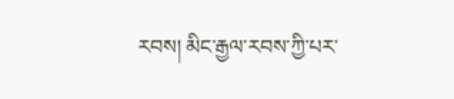རབས། མིང་རྒྱལ་རབས་ཀྱི་པར་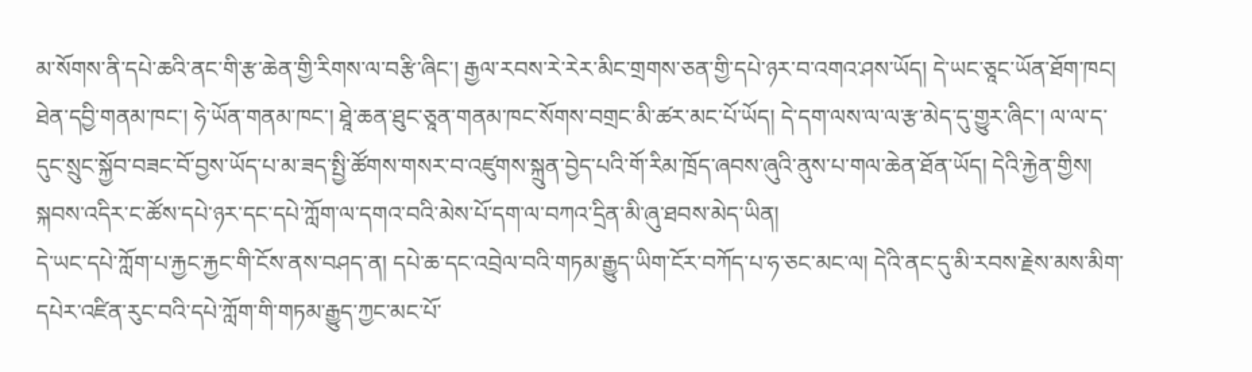མ་སོགས་ནི་དཔེ་ཆའི་ནང་གི་རྩ་ཆེན་གྱི་རིགས་ལ་བརྩི་ཞིང་། རྒྱལ་རབས་རེ་རེར་མིང་གྲགས་ཅན་གྱི་དཔེ་ཉར་བ་འགའ་ཤས་ཡོད། དེ་ཡང་ཅཱང་ཡོན་ཐོག་ཁང། ཐེན་དབྱི་གནམ་ཁང་། ཧེ་ཡོན་གནམ་ཁང་། ཐཱེ་ཆན་ཐུང་ཅཱན་གནམ་ཁང་སོགས་བགྲང་མི་ཚར་མང་པོ་ཡོད། དེ་དག་ལས་ལ་ལ་རྩ་མེད་དུ་གྱུར་ཞིང་། ལ་ལ་ད་དུང་སྲུང་སྐྱོབ་བཟང་བོ་བྱས་ཡོད་པ་མ་ཟད་སྤྱི་ཚོགས་གསར་བ་འཛུགས་སྐྲུན་བྱེད་པའི་གོ་རིམ་ཁྲོད་ཞབས་ཞུའི་ནུས་པ་གལ་ཆེན་ཐོན་ཡོད། དེའི་རྐྱེན་གྱིས། སྐབས་འདིར་ང་ཚོས་དཔེ་ཉར་དང་དཔེ་ཀློག་ལ་དགའ་བའི་མེས་པོ་དག་ལ་བཀའ་དྲིན་མི་ཞུ་ཐབས་མེད་ཡིན།
དེ་ཡང་དཔེ་ཀློག་པ་རྐྱང་རྐྱང་གི་ངོས་ནས་བཤད་ན། དཔེ་ཆ་དང་འབྲེལ་བའི་གཏམ་རྒྱུད་ཡིག་ངོར་བཀོད་པ་ཧ་ཅང་མང་ལ། དེའི་ནང་དུ་མི་རབས་རྗེས་མས་མིག་དཔེར་འཛིན་རུང་བའི་དཔེ་ཀློག་གི་གཏམ་རྒྱུད་ཀྱང་མང་པོ་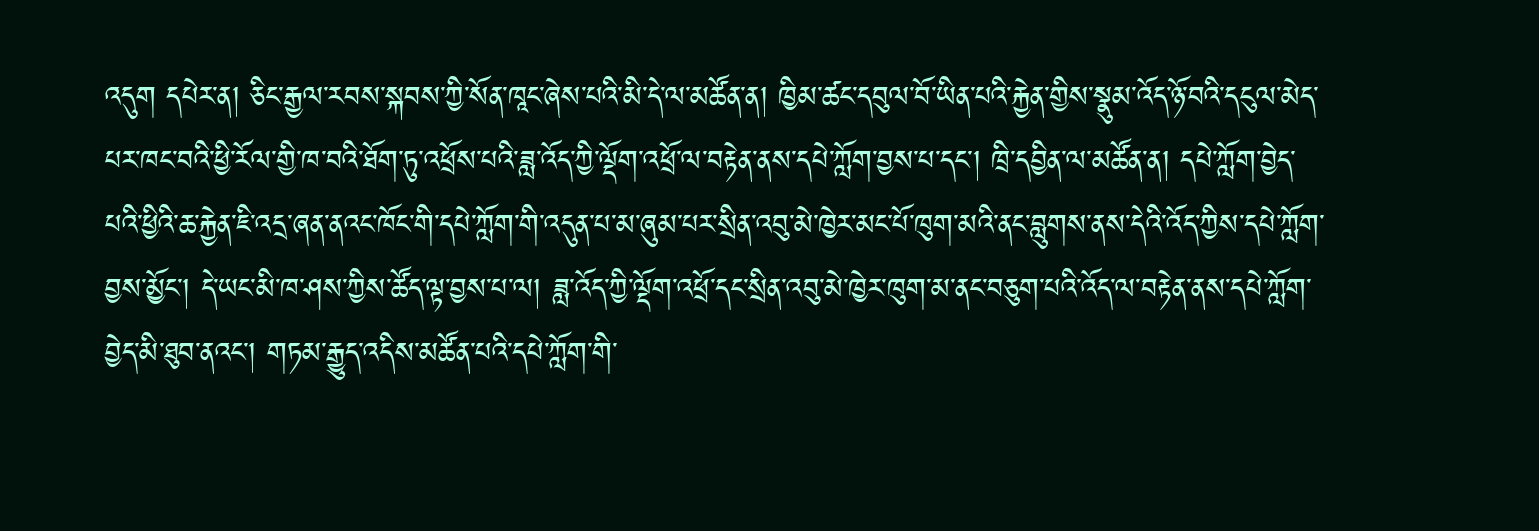འདུག དཔེར་ན། ཅིང་རྒྱལ་རབས་སྐབས་ཀྱི་སོན་ཁཱང་ཞེས་པའི་མི་དེ་ལ་མཚོན་ན། ཁྱིམ་ཚང་དབུལ་བོ་ཡིན་པའི་རྐྱེན་གྱིས་སྣུམ་འོད་ཉོ་བའི་དངུལ་མེད་པར་ཁང་བའི་ཕྱི་རོལ་གྱི་ཁ་བའི་ཐོག་ཏུ་འཕྲོས་པའི་ཟླ་འོད་ཀྱི་ལྡོག་འཕྲོ་ལ་བརྟེན་ནས་དཔེ་ཀློག་བྱས་པ་དང་། ཁྲི་དབྱིན་ལ་མཚོན་ན། དཔེ་ཀློག་བྱེད་པའི་ཕྱིའི་ཆ་རྐྱེན་ཇི་འདྲ་ཞན་ནའང་ཁོང་གི་དཔེ་ཀློག་གི་འདུན་པ་མ་ཞུམ་པར་སྲིན་འབུ་མེ་ཁྱེར་མང་པོ་ཁུག་མའི་ནང་བླུགས་ནས་དེའི་འོད་ཀྱིས་དཔེ་ཀློག་བྱས་མྱོང་། དེ་ཡང་མི་ཁ་ཤས་ཀྱིས་ཚོད་ལྟ་བྱས་པ་ལ། ཟླ་འོད་ཀྱི་ལྡོག་འཕྲོ་དང་སྲིན་འབུ་མེ་ཁྱེར་ཁུག་མ་ནང་བཅུག་པའི་འོད་ལ་བརྟེན་ནས་དཔེ་ཀློག་བྱེད་མི་ཐུབ་ནའང་། གཏམ་རྒྱུད་འདིས་མཚོན་པའི་དཔེ་ཀློག་གི་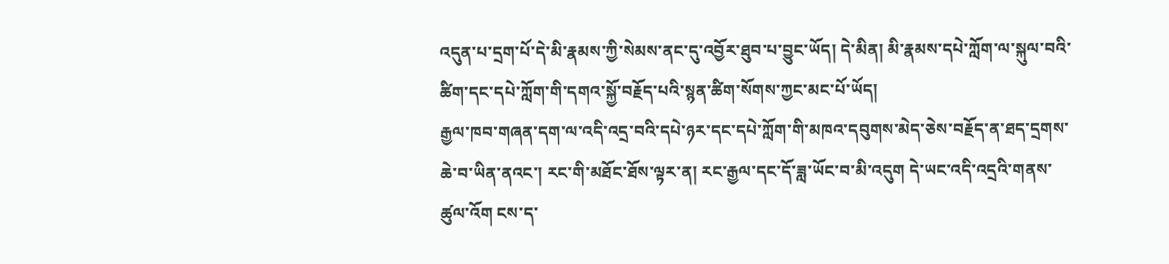འདུན་པ་དྲག་པོ་དེ་མི་རྣམས་ཀྱི་སེམས་ནང་དུ་འབྱོར་ཐུབ་པ་བྱུང་ཡོད། དེ་མིན། མི་རྣམས་དཔེ་ཀློག་ལ་སྐུལ་བའི་ཚིག་དང་དཔེ་ཀློག་གི་དགའ་སྐྱོ་བརྗོད་པའི་སྙན་ཚིག་སོགས་ཀྱང་མང་པོ་ཡོད།
རྒྱལ་ཁབ་གཞན་དག་ལ་འདི་འདྲ་བའི་དཔེ་ཉར་དང་དཔེ་ཀློག་གི་མཁའ་དབུགས་མེད་ཅེས་བརྗོད་ན་ཐད་དྲགས་ཆེ་བ་ཡིན་ནའང་། རང་གི་མཐོང་ཐོས་ལྟར་ན། རང་རྒྱལ་དང་དོ་ཟླ་ཡོང་བ་མི་འདུག དེ་ཡང་འདི་འདྲའི་གནས་ཚུལ་འོག ངས་ད་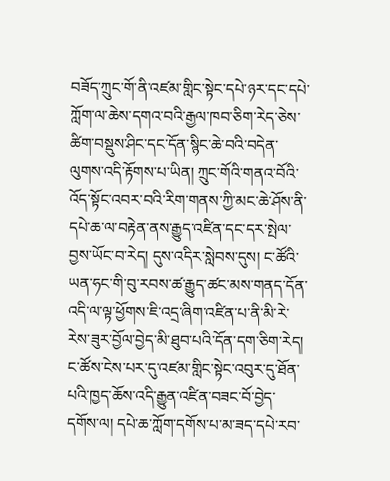བཟོད་ཀྲུང་གོ་ནི་འཛམ་གླིང་སྟེང་དཔེ་ཉར་དང་དཔེ་ཀློག་ལ་ཆེས་དགའ་བའི་རྒྱལ་ཁབ་ཅིག་རེད་ཅེས་ཚིག་བསྡུས་ཤིང་དང་དོན་སྙིང་ཆེ་བའི་བདེན་ལུགས་འདི་རྟོགས་པ་ཡིན། ཀྲུང་གོའི་གནའ་བོའི་འོད་སྟོང་འབར་བའི་རིག་གནས་ཀྱི་མང་ཆེ་ཤོས་ནི་དཔེ་ཆ་ལ་བརྟེན་ནས་རྒྱུད་འཛིན་དང་དར་སྤེལ་བྱས་ཡོང་བ་རེད། དུས་འདིར་སླེབས་དུས། ང་ཚོའི་ཡན་ཧང་གི་བུ་རབས་ཚ་རྒྱུད་ཚང་མས་གནད་དོན་འདི་ལ་ལྟ་ཕྱོགས་ཇི་འདྲ་ཞིག་འཛིན་པ་ནི་མི་རེ་རེས་ཟུར་བྱོལ་བྱེད་མི་ཐུབ་པའི་དོན་དག་ཅིག་རེད། ང་ཚོས་ངེས་པར་དུ་འཛམ་གླིང་སྟེང་འབུར་དུ་ཐོན་པའི་ཁྱད་ཆོས་འདི་རྒྱུན་འཛིན་བཟང་བོ་བྱེད་དགོས་ལ། དཔེ་ཆ་ཀློག་དགོས་པ་མ་ཟད་དཔེ་རབ་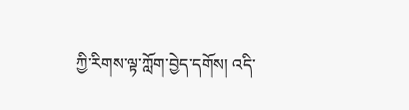ཀྱི་རིགས་ལྟ་ཀློག་བྱེད་དགོས། འདི་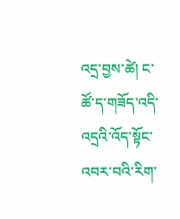འདྲ་བྱས་ཚེ། ང་ཚོ་ད་གཟོད་འདི་འདྲའི་འོད་སྟོང་འབར་བའི་རིག་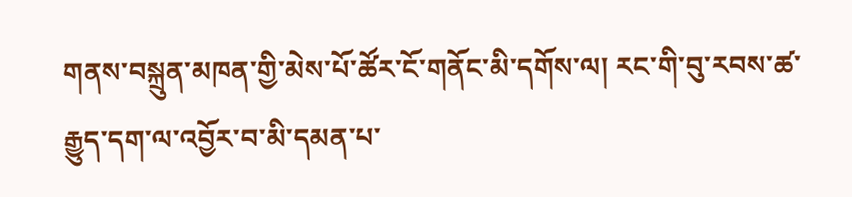གནས་བསྐྲུན་མཁན་གྱི་མེས་པོ་ཚོར་ངོ་གནོང་མི་དགོས་ལ། རང་གི་བུ་རབས་ཚ་རྒྱུད་དག་ལ་འབྱོར་བ་མི་དམན་པ་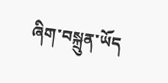ཞིག་བསྐྲུན་ཡོད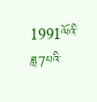1991ལོའི་ཟླ7པའི་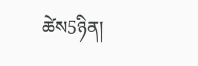ཚེས5ཉིན།